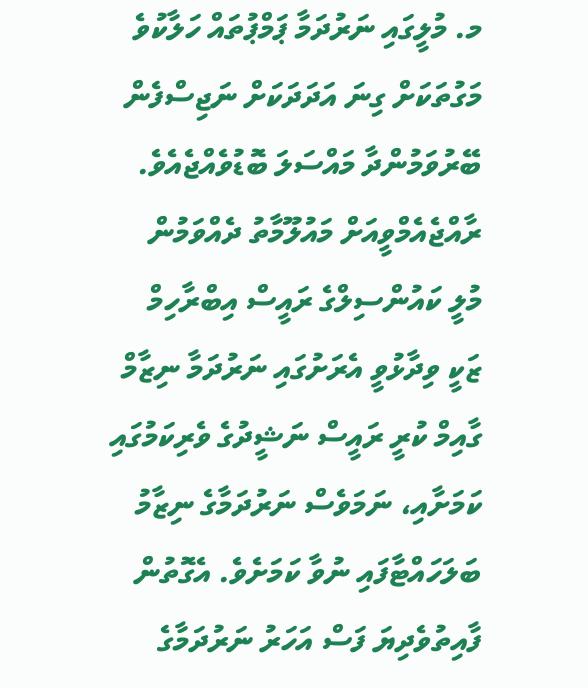މ. މުލީގައި ނަރުދަމާ ޕަމްޕުތައް ހަލާކުވެ މަގުތަކަށް ގިނަ އަދަދަކަށް ނަޖިސްފެން ބޭރުވަމުންދާ މައްސަލަ ބޮޑުވެއްޖެއެވެ.
ރާއްޖެއެމްވީއަށް މައުލޫމާތު ދެއްވަމުން މުލީ ކައުންސިލްގެ ރައީސް އިބްރާހިމް ޒަކީ ވިދާޅުވީ އެރަށުގައި ނަރުދަމާ ނިޒާމް ގާއިމް ކުރީ ރައީސް ނަޝީދުގެ ވެރިކަމުގައި ކަމަށާއި، ނަމަވެސް ނަރުދަމާގެ ނިޒާމު ބަލަހައްޓާފައި ނުވާ ކަމަށެވެ. އެގޮތުން ފާއިތުވެދިޔަ ފަސް އަހަރު ނަރުދަމާގެ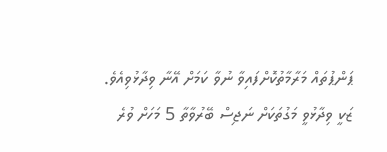ޕަންޕުތައް މަރާމާތުކޮށްފައިވާ ނުވާ ކަމަށް އޭނާ ވިދާޅުވިއެވެ.
ޒަކީ ވިދާޅުވީ މަގުތަކަށް ނަޖިސް ބޭރުވާތާ 5 މަހަށް ވުރެ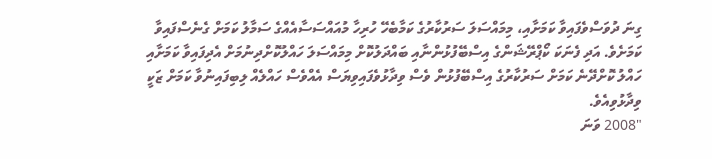ގިނަ ދުވަސްވެފައިވާ ކަމަށާއި، މިމައްސަލަ ސަރުކާރުގެ ކަމާބެހޭ ހުރިހާ މުއައްސަސާއެއްގެ ސަމާލު ކަމަށް ގެނެސްފައިވާ ކަމަށެވެ. އަދި ފެނަކަ ކޯޕްރޭޝަންގެ އިސްބޭފުޅުންނާއި ބައްދަލުކޮށް މިމައްސަލަ ހައްލުކޮށްދިނުމަށް އެދިފައިވާ ކަމަށާއި ހައްލު ކޮށްދޭނެ ކަމަށް ސަރުކާރުގެ އިސްބޭފުޅުން ވެސް ވިދާޅުވެފައިވިޔަސް އެއްވެސް ހައްލެއް ލިބިފައިނުވާ ކަމަށް ޒަކީ ވިދާޅުވިއެވެ.
"2008 ވަނަ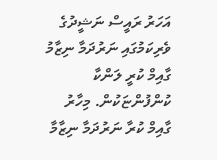އަހަރު ރައީސް ނަޝީދުގެ ވެރިކަމުގައި ނަރުދަމާ ނިޒާމު ގާއިމް ކުރީ ލަންކާ ކުންފުންޏަކުން. މިހާރު ގާއިމް ކުރާ ނަރުދަމާ ނިޒާމާ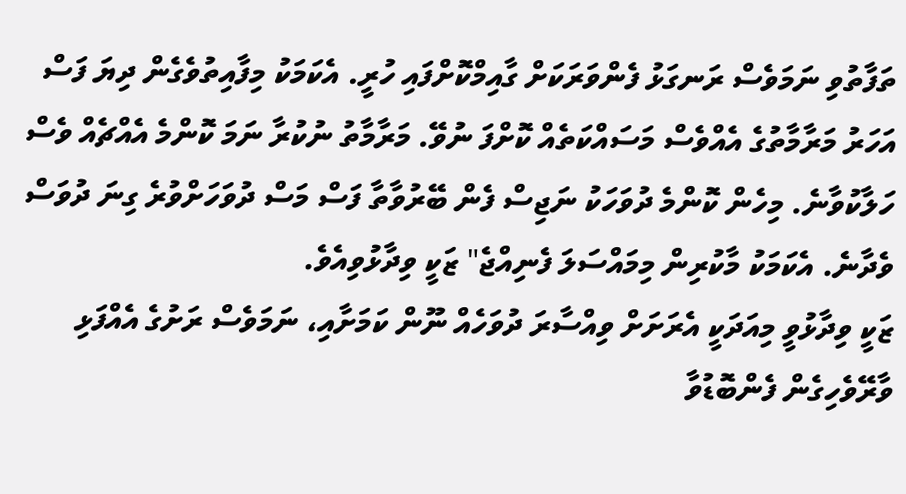ތަފާތުވި ނަމަވެސް ރަނގަޅު ފެންވަރަކަށް ގާއިމްކޮށްފައި ހުރީ. އެކަމަކު މިފާއިތުވެގެން ދިޔަ ފަސް އަހަރު މަރާމާތުގެ އެއްވެސް މަސައްކަތެއް ކޮށްފަ ނުވޭ. މަރާމާތު ނުކުރާ ނަމަ ކޮންމެ އެއްޗެއް ވެސް ހަލާކުވާނެ. މިހެން ކޮންމެ ދުވަހަކު ނަޖިސް ފެން ބޭރުވާތާ ފަސް މަސް ދުވަހަށްވުރެ ގިނަ ދުވަސް ވެދާނެ. އެކަމަކު މާކުރިން މިމައްސަލަ ފެނިއްޖެ" ޒަކީ ވިދާޅުވިއެވެ.
ޒަކީ ވިދާޅުވީ މިއަދަކީ އެރަށަށް ވިއްސާރަ ދުވަހެއް ނޫން ކަމަށާއި، ނަމަވެސް ރަށުގެ އެއްފަޅި ވާރޭވެހިގެން ފެންބޮޑުވާ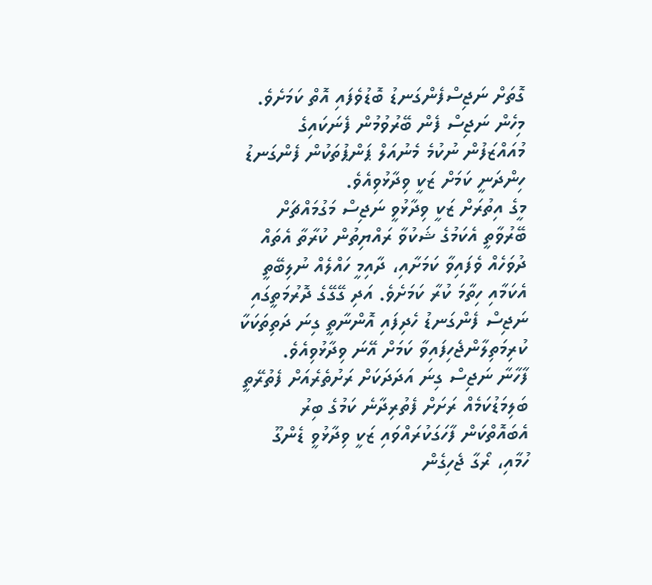ގޮތަށް ނަޖިސްފެންގަނޑު ބޮޑުވެފައި އޮތް ކަމަށެވެ. މިހެން ނަޖިސް ފެން ބޭރުވުމުން ފެނަކައިގެ މުއައްޒަފުން ނުކުމެ މެނުއަލް ޕަންޕުތަކުން ފެންގަނޑު ހިންދަނީ ކަމަށް ޒަކީ ވިދާޅުވިއެވެ.
މީގެ އިތުރަށް ޒަކީ ވިދާޅުވީ ނަޖިސް މަގުމައްޗަށް ބޭރުވާތީ އެކަމުގެ ޝަކުވާ ރައްޔިތުން ކުރާތާ އެތައް ދުވަހެއް ވެފައިވާ ކަމަށާއި، ދާއިމީ ހައްލެއް ނުލިބޭތީ އެކަމާއި ހިތާމަ ކުރާ ކަމަށެވެ. އަދި ގޭގޭގެ ދޮރުމަތީގައި ނަޖިސް ފެންގަނޑު ހެދިފައި އޮންނާތީ ގިނަ ދަތިތަކަކާ ކުރިމަތިލާންޖެހިފައިވާ ކަމަށް އޭނަ ވިދާޅުވިއެވެ.
ފާހާނާ ނަޖިސް ގިނަ އަދަދަކަށް ރަށުތެރެއަށް ފެތުރޭތީ ބަލިމަޑުކަމެއް ރަށަށް ފެތުރިދާނެ ކަމުގެ ބިރު އެބައޮތްކަން ފާހަގަކުރައްވައި ޒަކީ ވިދާޅުވީ ޑެންގޫ ހުމާއި، ރޯގާ ޖެހިގެން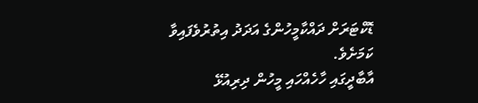ޑޮކްޓަރަށް ދައްކާމީހުންގެ އަދަދު އިތުރުވެފައިވާ ކަމަށެވެ.
އާބާދީގައި ހާހެއްހައި މީހުން ދިރިއުޅޭ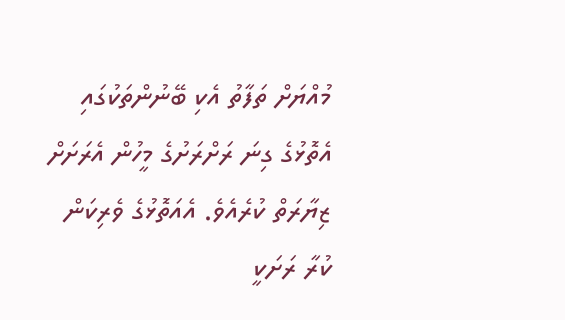މުއްޔަށް ތަފާތު އެކި ބޭނުންތަކުގައި އެތޮޅުގެ ގިނަ ރަށްރަށުގެ މީހުން އެރަށަށް ޒިޔާރަތް ކުރެއެވެ. އެއަތޮޅުގެ ވެރިކަން ކުރާ ރަށަކީ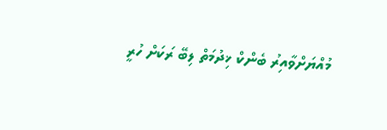މުއްޔަށްވާއިރު ބެންކް ޚިދުމަތް ލިބޭ ރަކަށް ހުރީ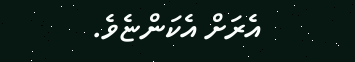އެރަށް އެކަންޏެވެ.